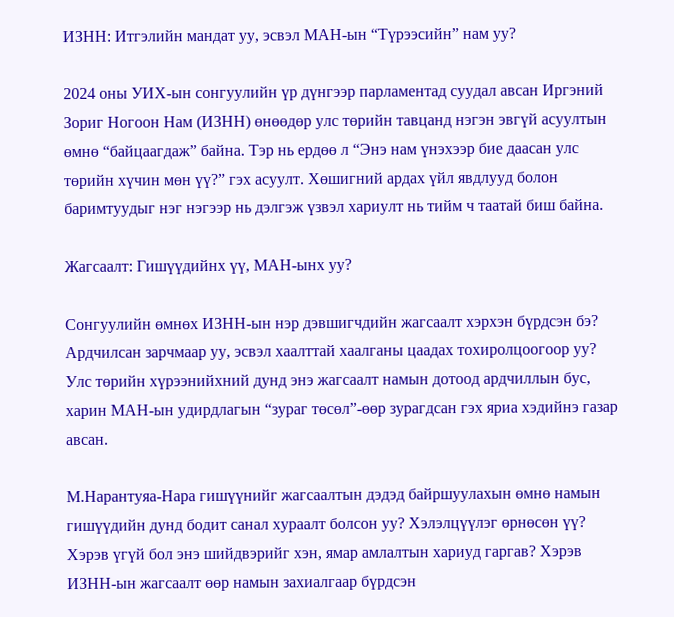ИЗНН: Итгэлийн мандат уу, эсвэл МАН-ын “Түрээсийн” нам уу?

2024 оны УИХ-ын сонгуулийн үр дүнгээр парламентад суудал авсан Иргэний Зориг Ногоон Нам (ИЗНН) өнөөдөр улс төрийн тавцанд нэгэн эвгүй асуултын өмнө “байцаагдаж” байна. Тэр нь ердөө л “Энэ нам үнэхээр бие даасан улс төрийн хүчин мөн үү?” гэх асуулт. Хөшигний ардах үйл явдлууд болон баримтуудыг нэг нэгээр нь дэлгэж үзвэл хариулт нь тийм ч таатай биш байна.

Жагсаалт: Гишүүдийнх үү, МАН-ынх уу?

Сонгуулийн өмнөх ИЗНН-ын нэр дэвшигчдийн жагсаалт хэрхэн бүрдсэн бэ? Ардчилсан зарчмаар уу, эсвэл хаалттай хаалганы цаадах тохиролцоогоор уу? Улс төрийн хүрээнийхний дунд энэ жагсаалт намын дотоод ардчиллын бус, харин МАН-ын удирдлагын “зураг төсөл”-өөр зурагдсан гэх яриа хэдийнэ газар авсан.

М.Нарантуяа-Нара гишүүнийг жагсаалтын дэдэд байршуулахын өмнө намын гишүүдийн дунд бодит санал хураалт болсон уу? Хэлэлцүүлэг өрнөсөн үү? Хэрэв үгүй бол энэ шийдвэрийг хэн, ямар амлалтын хариуд гаргав? Хэрэв ИЗНН-ын жагсаалт өөр намын захиалгаар бүрдсэн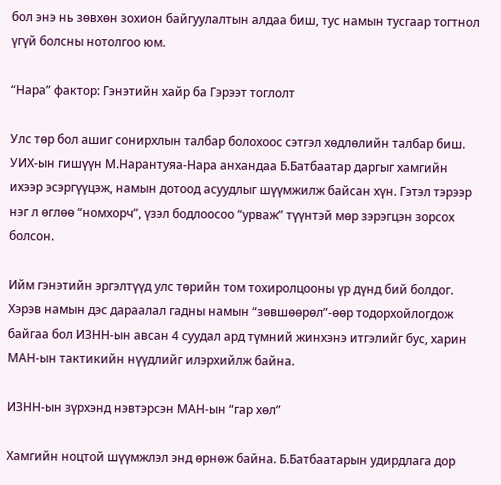бол энэ нь зөвхөн зохион байгуулалтын алдаа биш, тус намын тусгаар тогтнол үгүй болсны нотолгоо юм.

“Нара” фактор: Гэнэтийн хайр ба Гэрээт тоглолт

Улс төр бол ашиг сонирхлын талбар болохоос сэтгэл хөдлөлийн талбар биш. УИХ-ын гишүүн М.Нарантуяа-Нара анхандаа Б.Батбаатар даргыг хамгийн ихээр эсэргүүцэж, намын дотоод асуудлыг шүүмжилж байсан хүн. Гэтэл тэрээр нэг л өглөө “номхорч”, үзэл бодлоосоо “урваж” түүнтэй мөр зэрэгцэн зорсох болсон.

Ийм гэнэтийн эргэлтүүд улс төрийн том тохиролцооны үр дүнд бий болдог. Хэрэв намын дэс дараалал гадны намын “зөвшөөрөл”-өөр тодорхойлогдож байгаа бол ИЗНН-ын авсан 4 суудал ард түмний жинхэнэ итгэлийг бус, харин МАН-ын тактикийн нүүдлийг илэрхийлж байна.

ИЗНН-ын зүрхэнд нэвтэрсэн МАН-ын “гар хөл”

Хамгийн ноцтой шүүмжлэл энд өрнөж байна. Б.Батбаатарын удирдлага дор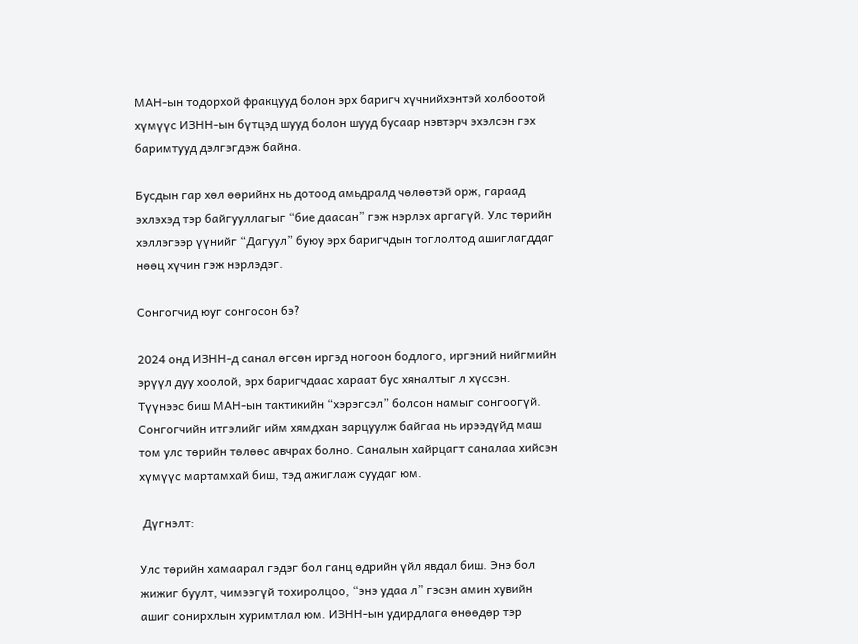МАН-ын тодорхой фракцууд болон эрх баригч хүчнийхэнтэй холбоотой хүмүүс ИЗНН-ын бүтцэд шууд болон шууд бусаар нэвтэрч эхэлсэн гэх баримтууд дэлгэгдэж байна.

Бусдын гар хөл өөрийнх нь дотоод амьдралд чөлөөтэй орж, гараад эхлэхэд тэр байгууллагыг “бие даасан” гэж нэрлэх аргагүй. Улс төрийн хэллэгээр үүнийг “Дагуул” буюу эрх баригчдын тоглолтод ашиглагддаг нөөц хүчин гэж нэрлэдэг.

Сонгогчид юуг сонгосон бэ?

2024 онд ИЗНН-д санал өгсөн иргэд ногоон бодлого, иргэний нийгмийн эрүүл дуу хоолой, эрх баригчдаас хараат бус хяналтыг л хүссэн. Түүнээс биш МАН-ын тактикийн “хэрэгсэл” болсон намыг сонгоогүй. Сонгогчийн итгэлийг ийм хямдхан зарцуулж байгаа нь ирээдүйд маш том улс төрийн төлөөс авчрах болно. Саналын хайрцагт саналаа хийсэн хүмүүс мартамхай биш, тэд ажиглаж суудаг юм.

 Дүгнэлт:

Улс төрийн хамаарал гэдэг бол ганц өдрийн үйл явдал биш. Энэ бол жижиг буулт, чимээгүй тохиролцоо, “энэ удаа л” гэсэн амин хувийн ашиг сонирхлын хуримтлал юм. ИЗНН-ын удирдлага өнөөдөр тэр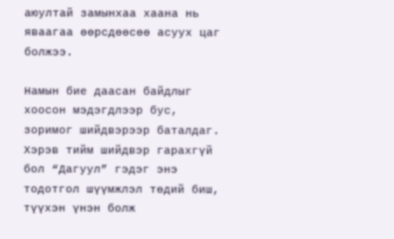аюултай замынхаа хаана нь яваагаа өөрсдөөсөө асуух цаг болжээ.

Намын бие даасан байдлыг хоосон мэдэгдлээр бус, зоримог шийдвэрээр баталдаг. Хэрэв тийм шийдвэр гарахгүй бол “Дагуул” гэдэг энэ тодотгол шүүмжлэл төдий биш, түүхэн үнэн болж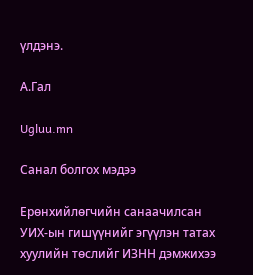үлдэнэ.

А.Гал

Ugluu.mn

Санал болгох мэдээ

Ерөнхийлөгчийн санаачилсан УИХ-ын гишүүнийг эгүүлэн татах хуулийн төслийг ИЗНН дэмжихээ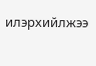илэрхийлжээ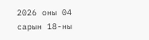2026 оны 04 сарын 18-ны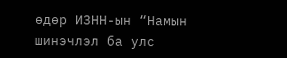өдөр ИЗНН-ын “Намын шинэчлэл ба улс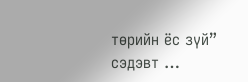төрийн ёс зүй” сэдэвт …